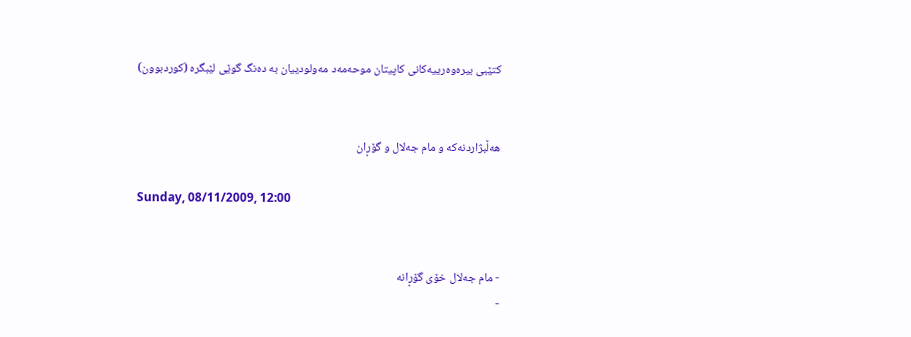کتێبی بیرەوەرییەکانی کاپیتان موحەمەد مەولودییان بە دەنگ گوێی لێبگرە (کوردبوون)


هه‌ڵبژاردنه‌كه ‌و مام جه‌لال و گۆڕان

Sunday, 08/11/2009, 12:00


- مام جه‌لال خۆی گۆڕانه‌
-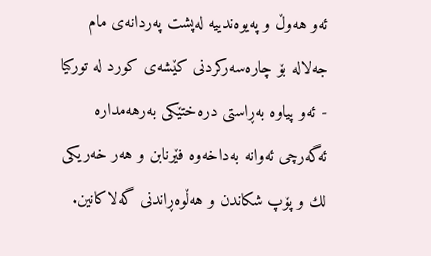ئه‌و هه‌وڵ و په‌یوه‌ندییه‌ له‌پشت په‌ردانه‌ی مام جه‌لاله‌ بۆ چاره‌سه‌ركردنی كێشه‌ی كورد له‌ توركیا
- ئه‌و پیاوه‌ به‌ڕاستی دره‌ختێكی به‌رهه‌مداره‌ ئه‌گه‌رچی ئه‌وانه‌ به‌داخه‌وه‌ فێرنابن و هه‌ر خه‌ریكی لك و پۆپ شكاندن و هه‌ڵوه‌ڕاندنی گه‌لاكانین.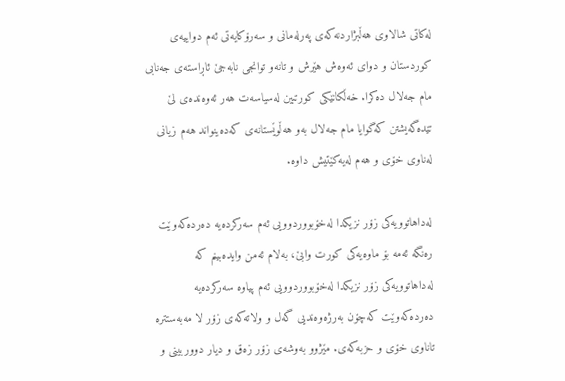له‌كاتی شالاوی هه‌ڵبژاردنه‌كه‌ی په‌رله‌مانی و سه‌رۆكایه‌تی ئه‌م دواییه‌ی كوردستان و دوای ئه‌وه‌ش هێرش و تانه‌و توانجی نابه‌جێ ئاڕاسته‌ی جه‌نابی مام جه‌لال ده‌كرا. خه‌ڵكانێكی كورتبین له‌سیاسه‌ت هه‌ر ئه‌وه‌نده‌ی لێ تێده‌گه‌یشتن كه‌گوایا مام جه‌لال به‌و هه‌ڵوێستانه‌ی كه‌ده‌ینواند هه‌م زیانی له‌ناوی خۆی و هه‌م له‌یه‌كێتیش داوه‌.

له‌داهاتوویه‌كی زۆر نزیكدا له‌خۆبووردوویی ئه‌م سه‌ركرده‌یه‌ ده‌رده‌كه‌وێت
ره‌نگه‌ ئه‌مه‌ بۆ ماوه‌یه‌كی كورت وابێ، به‌لام ئه‌من وایده‌بینم كه‌ له‌داهاتوویه‌كی زۆر نزیكدا له‌خۆبووردوویی ئه‌م پیاوه‌ سه‌ركرده‌یه‌ ده‌رده‌كه‌وێت كه‌چۆن به‌رژه‌وه‌ندیی گه‌ل و ولاته‌كه‌ی زۆر لا مه‌به‌ستتره‌ تاناوی خۆی و حزبه‌كه‌ی. مێژوو به‌وشه‌ی زۆر زه‌ق و دیار دووربینی و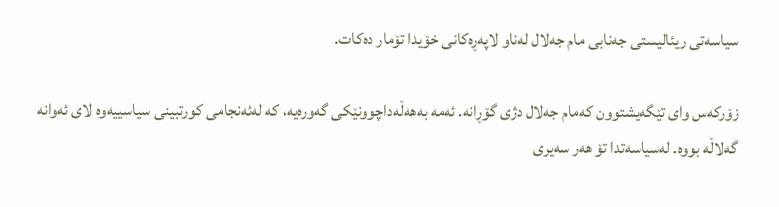سیاسه‌تی ریئالیستی جه‌نابی مام جه‌لال له‌ناو لاپه‌ڕه‌كانی خۆیدا تۆمار ده‌كات.

زۆركه‌س وای تێگه‌یشتوون كه‌مام جه‌لال دژی گۆڕانه‌. ئه‌مه‌ به‌هه‌ڵه‌داچوونێكی گه‌وره‌یه‌، كه‌ له‌ئه‌نجامی كورتبینی سیاسییه‌وه‌ لای ئه‌وانه‌ گه‌لاڵه‌ بووه‌. له‌سیاسه‌تدا تۆ هه‌ر سه‌یری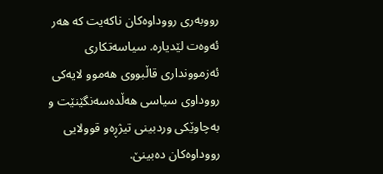رووبه‌ری رووداوه‌كان ناكه‌یت كه‌ هه‌ر ئه‌وه‌ت لێدیاره‌. سیاسه‌تكاری ئه‌زموونداری قاڵبووی هه‌موو لایه‌كی رووداوی سیاسی هه‌ڵده‌سه‌نگێنێت و به‌چاوێكی وردبینی تیژڕه‌و قوولایی رووداوه‌كان ده‌بینێ.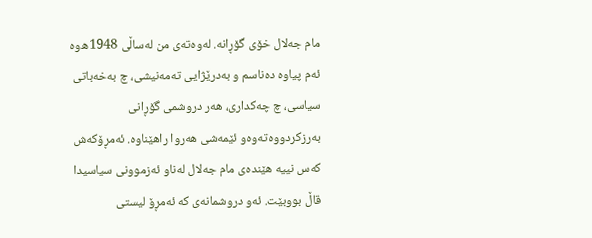مام جه‌لال خۆی گۆڕانه‌. له‌وه‌ته‌ی من له‌ساڵی 1948ه‌وه‌ ئه‌م پیاوه‌ ده‌ناسم و به‌درێژایی ته‌مه‌نیشی، چ به‌خه‌باتی سیاسی، چ چه‌كداری، هه‌ر دروشمی گۆڕانی به‌رزكردووه‌ته‌وه‌و ئێمه‌شی هه‌روا راهێناوه‌. ئه‌مڕۆكه‌ش كه‌س نییه‌ هێنده‌ی مام جه‌لال له‌ناو ئه‌زموونی سیاسیدا قاڵ بووبێت. ئه‌و دروشمانه‌ی كه ‌ئه‌مڕۆ لیستی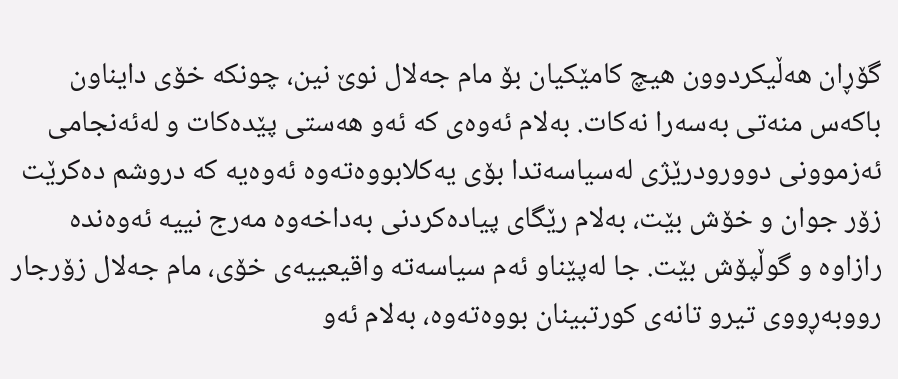گۆڕان هه‌ڵیكردوون هیچ كامێكیان بۆ مام جه‌لال نوێ نین، چونكه‌ خۆی دایناون باكه‌س منه‌تی به‌سه‌را نه‌كات. به‌لام ئه‌وه‌ی كه‌ ئه‌و هه‌ستی پێده‌كات و له‌ئه‌نجامی ئه‌زموونی دوورودرێژی له‌سیاسه‌تدا بۆی یه‌كلابووه‌ته‌وه‌ ئه‌وه‌یه‌ كه ‌دروشم ده‌كرێت زۆر جوان و خۆش بێت، به‌لام رێگای پیاده‌كردنی به‌داخه‌وه‌ مه‌رج نییه‌ ئه‌وه‌نده‌ رازاوه‌ و گوڵپۆش بێت. جا له‌پێناو ئه‌م سیاسه‌ته‌ واقیعییه‌ی خۆی، مام جه‌لال زۆرجار رووبه‌ڕووی تیرو تانه‌ی كورتبینان بووه‌ته‌وه‌، به‌لام ئه‌و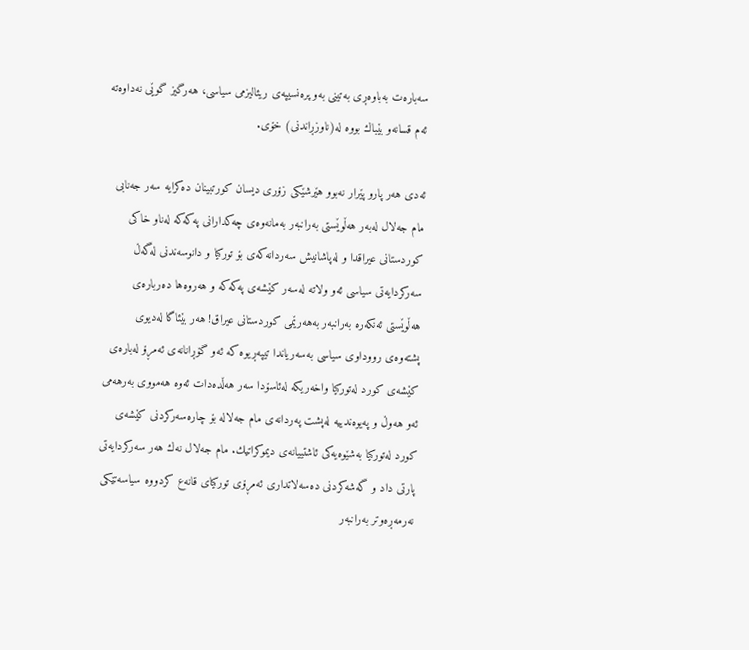سه‌باره‌ت به‌باوه‌ڕی به‌تینی به‌و پره‌نسیپه‌ی ریئالیزمی سیاسی، هه‌رگیز گوێی نه‌داوه‌ته‌ ئه‌م قسانه‌و بێباك بووه‌ له‌(ناوزڕاندنی) خۆی.

ئه‌دی هه‌ر پارو پێرار نه‌بوو هێرشێكی زۆری دیسان كورتبینان ده‌كرایه‌ سه‌ر جه‌نابی مام جه‌لال له‌به‌ر هه‌ڵوێستی به‌رانبه‌ر به‌مانه‌وه‌ی چه‌كدارانی په‌كه‌كه‌ له‌ناو خاكی كوردستانی عیراقدا و له‌پاشانیش سه‌ردانه‌كه‌ی بۆ توركیا و دانوسه‌ندنی له‌گه‌ڵ سه‌ركردایه‌تی سیاسی ئه‌و ولاته‌ له‌سه‌ر كێشه‌ی په‌كه‌كه ‌و هه‌روه‌ها ده‌رباره‌ی هه‌ڵوێستی ئه‌نكه‌ره‌ به‌رانبه‌ر به‌هه‌رێمی كوردستانی عیراق! هه‌ر بێئاگا له‌دیوی پشته‌وه‌ی رووداوی سیاسی به‌سه‌ریاندا تیپه‌ڕیوه‌ كه‌ ئه‌و گۆڕانانه‌ی ئه‌مڕۆ له‌باره‌ی كێشه‌ی كورد له‌توركیا واخه‌ریكه‌ له‌ئاسۆدا سه‌ر هه‌ڵده‌دات ئه‌وه‌ هه‌مووی به‌رهه‌می ئه‌و هه‌وڵ و په‌یوه‌ندییه‌ له‌پشت په‌ردانه‌ی مام جه‌لاله‌ بۆ چاره‌سه‌ركردنی كێشه‌ی كورد له‌توركیا به‌شێوه‌یه‌كی ئاشتییانه‌ی دیموكراتیك. مام جه‌لال نه‌ك هه‌ر سه‌ركردایه‌تی پارتی داد و گه‌شه‌كردنی ده‌سه‌لاتداری ئه‌مڕۆی توركیای قانه‌ع كردووه‌ سیاسه‌تێكی نه‌رمه‌ڕه‌وتر به‌رانبه‌ر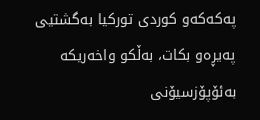په‌كه‌كه‌و كوردی توركیا به‌گشتیی په‌یڕه‌و بكات، به‌ڵكو واخه‌ریكه‌ به‌ئۆپۆزسیۆنی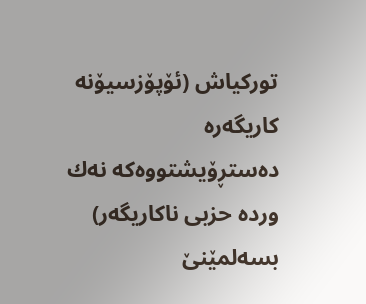توركیاش (ئۆپۆزسیۆنه‌ كاریگه‌ره‌ ده‌ستڕۆیشتووه‌كه‌ نه‌ك ورده‌ حزبی ناكاریگه‌ر) بسه‌لمێنێ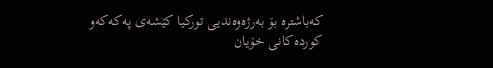كه‌باشتره‌ بۆ به‌رژه‌وه‌ندیی توركیا كێشه‌ی په‌كه‌كه‌و كورده‌كانی خۆیان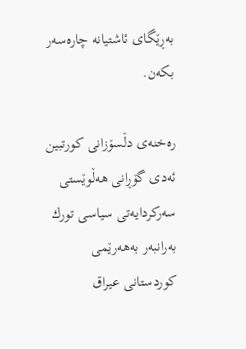به‌ڕێگای ئاشتیانه‌ چاره‌سه‌ر بكه‌ن.

ره‌خنه‌ی دڵسۆزانی كورتبین
ئه‌دی گۆڕانی هه‌ڵوێستی سه‌ركردایه‌تی سیاسی تورك به‌رانبه‌ر به‌هه‌رێمی كوردستانی عیراق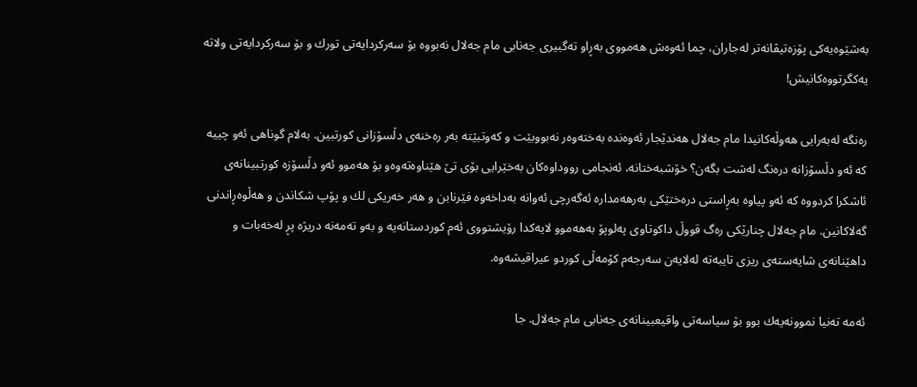به‌شێوه‌یه‌كی پۆزه‌تیڤانه‌تر له‌جاران، چما ئه‌وه‌ش هه‌مووی به‌ڕاو ته‌گبیری جه‌نابی مام جه‌لال نه‌بووه‌ بۆ سه‌ركردایه‌تی تورك و بۆ سه‌ركردایه‌تی ولاته‌ یه‌كگرتووه‌كانیش!

ره‌نگه‌ له‌به‌رایی هه‌وڵه‌كانیدا مام جه‌لال هه‌ندێجار ئه‌وه‌نده‌ به‌خته‌وه‌ر نه‌بووبێت و كه‌وتبێته‌ به‌ر ره‌خنه‌ی دڵسۆزانی كورتبین. به‌لام گوناهی ئه‌و چییه‌ كه‌ ئه‌و دڵسۆزانه‌ دره‌نگ له‌شت بگه‌ن؟ خۆشبه‌ختانه‌، ئه‌نجامی رووداوه‌كان به‌خێرایی بۆی تێ هێناوه‌ته‌وه‌و بۆ هه‌موو ئه‌و دڵسۆزه‌ كورتبینانه‌ی ئاشكرا كردووه‌ كه‌ ئه‌و پیاوه‌ به‌ڕاستی دره‌ختێكی به‌رهه‌مداره‌ ئه‌گه‌رچی ئه‌وانه‌ به‌داخه‌وه‌ فێرنابن و هه‌ر خه‌ریكی لك و پۆپ شكاندن و هه‌ڵوه‌ڕاندنی گه‌لاكانین. مام جه‌لال چنارێكی ره‌گ قووڵ داكوتاوی په‌لوپۆ به‌هه‌موو لایه‌كدا رۆیشتووی ئه‌م كوردستانه‌یه ‌و به‌و ته‌مه‌نه‌ دریژه‌ پڕ له‌خه‌بات و داهێنانه‌ی شایه‌سته‌ی ریزی تایبه‌ته‌ له‌لایه‌ن سه‌رجه‌م كۆمه‌ڵی كوردو عیراقیشه‌وه‌.

ئه‌مه‌ ته‌نیا نموونه‌یه‌ك بوو بۆ سیاسه‌تی واقیعبینانه‌ی جه‌نابی مام جه‌لال. جا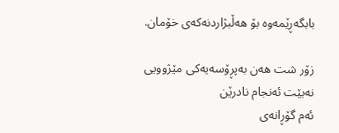بابگه‌ڕێمه‌وه‌ بۆ هه‌ڵبژاردنه‌كه‌ی خۆمان.

زۆر شت هه‌ن به‌پڕۆسه‌یه‌كی مێژوویی نه‌بێت ئه‌نجام نادرێن
ئه‌م گۆڕانه‌ی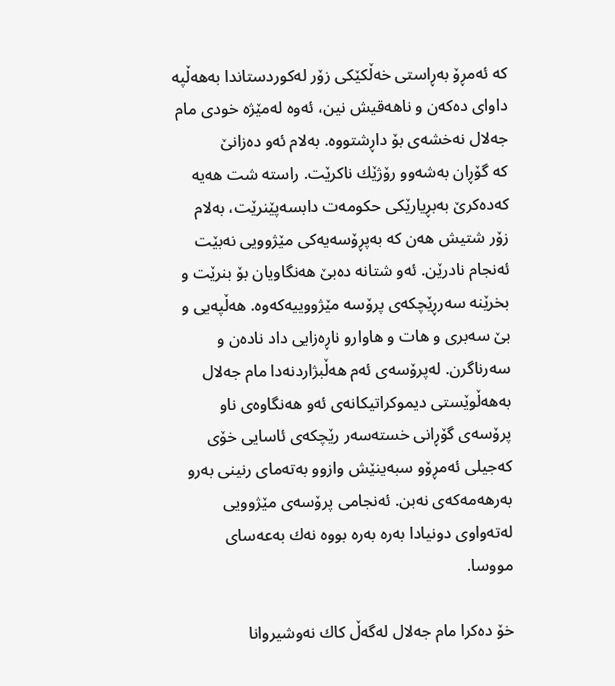كه ‌ئه‌مڕۆ به‌ڕاستی خه‌ڵكێكی زۆر له‌كوردستاندا به‌هه‌ڵپه‌ داوای ده‌كه‌ن و ناهه‌قیش نین، ئه‌وه‌ له‌مێژه‌ خودی مام جه‌لال نه‌خشه‌ی بۆ داڕشتووه‌. به‌لام ئه‌و ده‌زانێ كه ‌گۆڕان به‌شه‌وو رۆژێك ناكرێت. راسته‌ شت هه‌یه‌ كه‌ده‌كرێ به‌بڕیارێكی حكومه‌ت دابسه‌پێنرێت، به‌لام زۆر شتیش هه‌ن كه‌ به‌پڕۆسه‌یه‌كی مێژوویی نه‌بێت ئه‌نجام نادرێن. ئه‌و شتانه‌ ده‌بێ هه‌نگاویان بۆ بنرێت و بخرێنه‌ سه‌رڕێچكه‌ی پرۆسه‌ مێژووییه‌كه‌وه‌. هه‌ڵپه‌یی و بێ سه‌بری و هات و هاوارو ناڕه‌زایی داد ناده‌ن و سه‌رناگرن. له‌پرۆسه‌ی ئه‌م هه‌ڵبژاردنه‌دا مام جه‌لال به‌هه‌ڵوێستی دیموكراتیكانه‌ی ئه‌و هه‌نگاوه‌ی ناو پرۆسه‌ی گۆڕانی خسته‌سه‌ر رێچكه‌ی ئاسایی خۆی كه‌جیلی ئه‌مڕۆو سبه‌ینێش وازوو به‌ته‌مای رنینی به‌رو به‌رهه‌مه‌كه‌ی نه‌بن. ئه‌نجامی پرۆسه‌ی مێژوویی له‌ته‌واوی دونیادا به‌ره‌ به‌ره‌ بووه‌ نه‌ك به‌عه‌سای مووسا.

خۆ ده‌كرا مام جه‌لال له‌گه‌ڵ كاك نه‌وشیروانا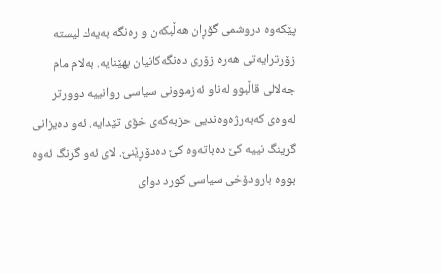پێكه‌وه‌ دروشمی گۆڕان هه‌ڵبكه‌ن و ره‌نگه‌ به‌یه‌ك لیسته‌ زۆرترایه‌تی هه‌ره‌ زۆری ده‌نگه‌كانیان بهێنایه‌. به‌لام مام جه‌لالی قاڵبوو له‌ناو ئه‌زموونی سیاسی روانییه‌ دوورتر له‌وه‌ی كه‌به‌رژه‌وه‌ندیی حزبه‌كه‌ی خۆی تێدایه‌. ئه‌و ده‌یزانی گرینگ نییه‌ كێ ده‌باته‌وه‌ كێ ده‌دۆڕێنێ. لای ئه‌و گرنگ ئه‌وه‌ بووه‌ بارودۆخی سیاسی كورد دوای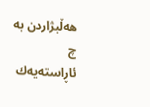هه‌ڵبژاردن به‌ چ ئاڕاسته‌یه‌ك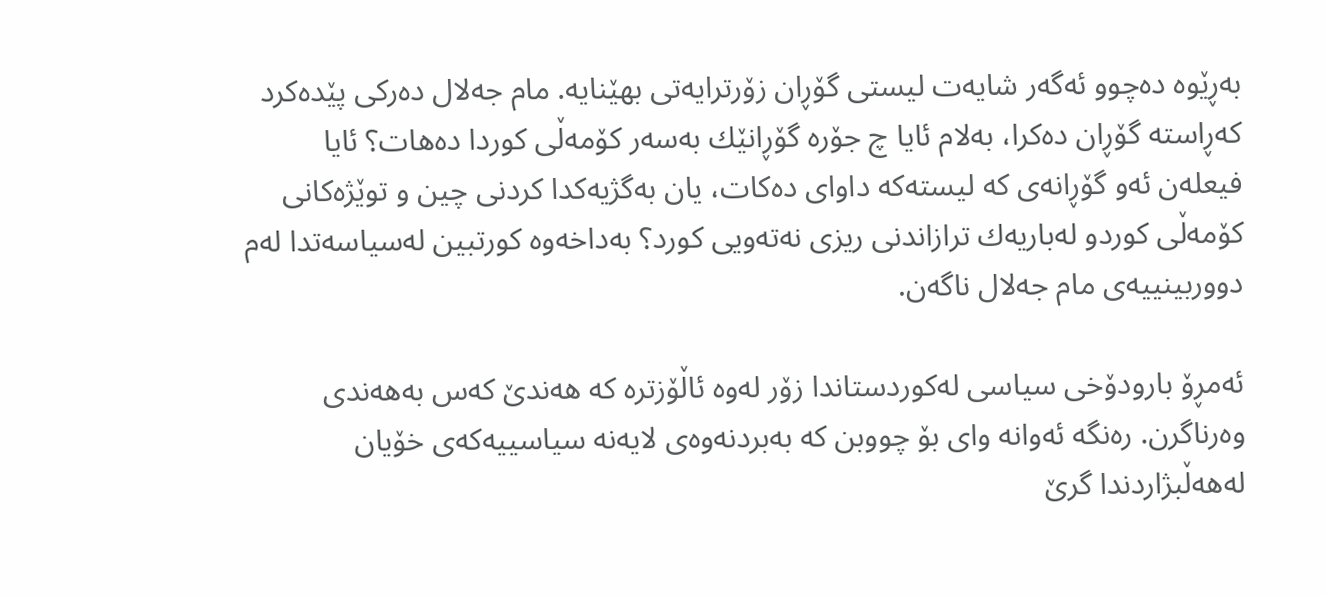به‌ڕێوه‌ ده‌چوو ئه‌گه‌ر شایه‌ت لیستی گۆڕان زۆرترایه‌تی بهێنایه‌. مام جه‌لال ده‌ركی پێده‌كرد كه‌ڕاسته‌ گۆڕان ده‌كرا، به‌لام ئایا چ جۆره‌ گۆڕانێك به‌سه‌ر كۆمه‌ڵی كوردا ده‌هات؟ ئایا فیعله‌ن ئه‌و گۆڕانه‌ی كه‌ لیسته‌كه‌ داوای ده‌كات، یان به‌گژیه‌كدا كردنی چین و توێژه‌كانی كۆمه‌ڵی كوردو له‌باریه‌ك ترازاندنی ریزی نه‌ته‌ویی كورد؟ به‌داخه‌وه‌ كورتبین له‌سیاسه‌تدا له‌م دووربینییه‌ی مام جه‌لال ناگه‌ن.

ئه‌مڕۆ بارودۆخی سیاسی له‌كوردستاندا زۆر له‌وه‌ ئاڵۆزتره‌ كه ‌هه‌ندێ كه‌س به‌هه‌ندی وه‌رناگرن. ره‌نگه‌ ئه‌وانه‌ وای بۆ چووبن كه‌ به‌بردنه‌وه‌ی لایه‌نه‌ سیاسییه‌كه‌ی خۆیان له‌هه‌ڵبژاردندا گرێ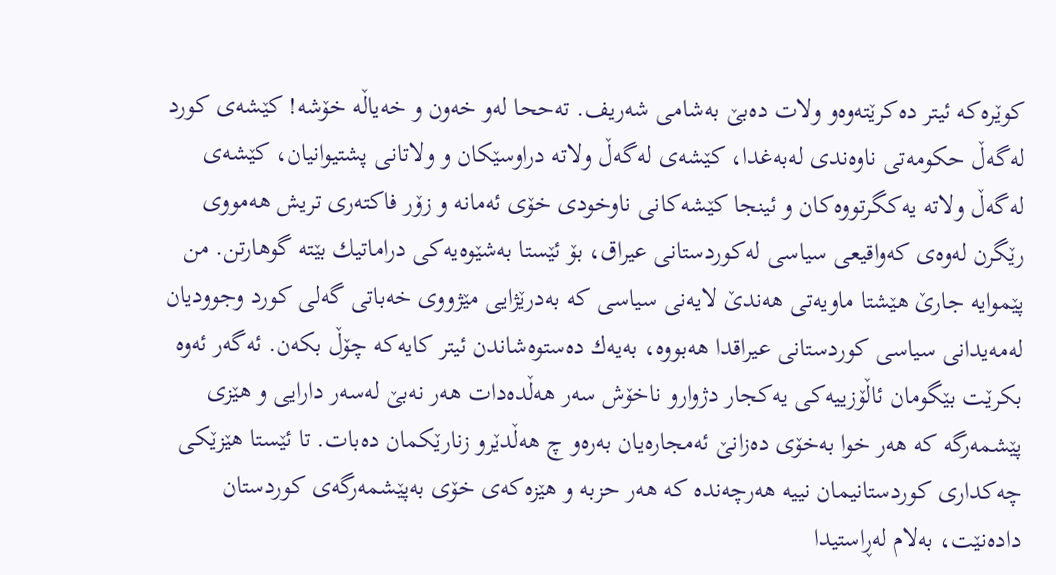كوێره‌كه‌ ئیتر ده‌كرێته‌وه‌و ولات ده‌بێ به‌شامی شه‌ریف. ته‌ححا له‌و خه‌ون و خه‌یاڵه‌ خۆشه‌! كێشه‌ی كورد له‌گه‌ڵ حكومه‌تی ناوه‌ندی له‌به‌غدا، كێشه‌ی له‌گه‌ڵ ولاته‌ دراوسێكان و ولاتانی پشتیوانیان، كێشه‌ی له‌گه‌ڵ ولاته‌ یه‌كگرتووه‌كان و ئینجا كێشه‌كانی ناوخودی خۆی ئه‌مانه ‌و زۆر فاكته‌ری تریش هه‌مووی رێگرن له‌وه‌ی كه‌واقیعی سیاسی له‌كوردستانی عیراق، بۆ ئێستا به‌شێوه‌یه‌كی دراماتیك بێته‌ گوهارتن. من پێموایه‌ جارێ هێشتا ماویه‌تی هه‌ندێ لایه‌نی سیاسی كه‌ به‌درێژایی مێژووی خه‌باتی گه‌لی كورد وجوودیان له‌مه‌یدانی سیاسی كوردستانی عیراقدا هه‌بووه‌، به‌یه‌ك ده‌ستوه‌شاندن ئیتر كایه‌كه‌ چۆڵ بكه‌ن. ئه‌گه‌ر ئه‌وه‌ بكرێت بێگومان ئاڵۆزییه‌كی یه‌كجار دژوارو ناخۆش سه‌ر هه‌ڵده‌دات هه‌ر نه‌بێ له‌سه‌ر دارایی و هێزی پێشمه‌رگه‌ كه‌ هه‌ر خوا به‌خۆی ده‌زانێ ئه‌مجاره‌یان به‌ره‌و چ هه‌ڵدێرو زنارێكمان ده‌بات. تا ئێستا هێزێكی چه‌كداری كوردستانیمان نییه‌ هه‌رچه‌نده‌ كه‌ هه‌ر حزبه ‌و هێزه‌كه‌ی خۆی به‌پێشمه‌رگه‌ی كوردستان داده‌نێت، به‌لام له‌ڕاستیدا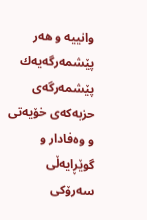وانییه ‌و هه‌ر پێشمه‌رگه‌یه‌ك پێشمه‌رگه‌ی حزبه‌كه‌ی خۆیه‌تی و وه‌فادار و گوێڕایه‌ڵی سه‌رۆكی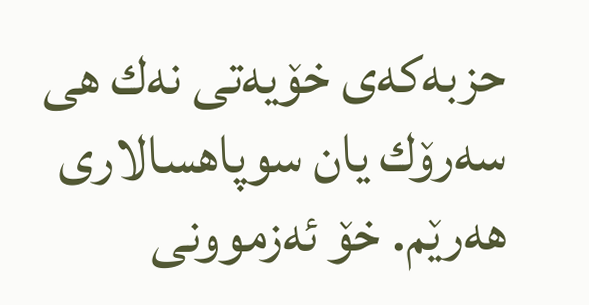حزبه‌كه‌ی خۆیه‌تی نه‌ك هی سه‌رۆك یان سوپاهسالاری هه‌رێم. خۆ ئه‌زموونی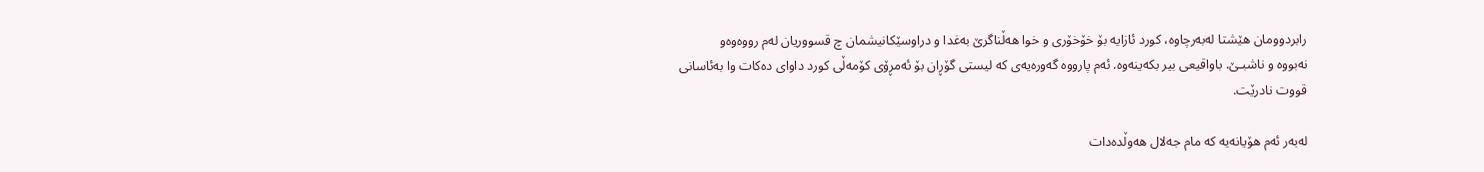رابردوومان هێشتا له‌به‌رچاوه‌، كورد ئازایه‌ بۆ خۆخۆری و خوا هه‌ڵناگرێ به‌غدا و دراوسێكانیشمان چ قسووریان له‌م رووه‌وه‌و نه‌بووه ‌و ناشبـێ. باواقیعی بیر بكه‌ینه‌وه‌. ئه‌م پارووه‌ گه‌وره‌یه‌ی كه ‌لیستی گۆڕان بۆ ئه‌مڕۆی كۆمه‌ڵی كورد داوای ده‌كات وا به‌ئاسانی قووت نادرێت.

له‌به‌ر ئه‌م هۆیانه‌یه‌ كه ‌مام جه‌لال هه‌وڵده‌دات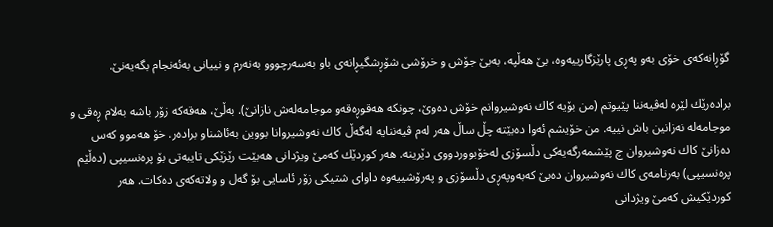گۆڕانه‌كه‌ی خۆی به‌و په‌ڕی پارێزگارییه‌وه‌، بێ هه‌ڵپه‌، به‌بێ جۆش و خرۆشی شۆڕشگیڕانه‌ی باو به‌سه‌رچووو به‌نه‌رم و نییانی به‌ئه‌نجام بگه‌یه‌نێ.

براده‌رێك لێره‌ له‌ڤیه‌ننا پێیوتم (من بۆیه‌ كاك نه‌وشیروانم خۆش ده‌وێ، چونكه‌ هه‌قوڕه‌قه‌و موجامه‌له‌ش نازانێ). به‌ڵێ، هه‌قه‌كه‌ زۆر باشه‌ به‌لام ڕه‌قی و موجامه‌له‌ نه‌زانین باش نییه‌. من خۆیشم ئه‌وا ده‌بێته‌ چڵ ساڵ هه‌ر له‌م ڤیه‌ننایه‌ له‌گه‌ڵ كاك نه‌وشیروانا بووین به‌ئاشناو براده‌ر. خۆ هه‌موو كه‌س ده‌زانێ كاك نه‌وشیروان چ پێشمه‌رگه‌یه‌كی دڵسۆزی له‌خۆبووردووی دێرینه‌. هه‌ر كوردێك كه‌مێ ویژدانی هه‌بێت رێزێكی تایبه‌تی بۆ پره‌نسیپی (ده‌ڵێم پره‌نسیپی) به‌رنامه‌ی كاك نه‌وشیروان ده‌بێ كه‌به‌وپه‌ڕی دڵسۆزی و په‌رۆشییه‌وه‌ داوای شتیكی زۆر ئاسایی بۆ گه‌ل و ولاته‌كه‌ی ده‌كات. هه‌ر كوردێكیش كه‌مێ ویژدانی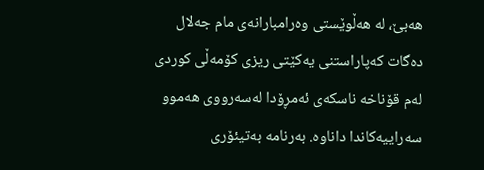هه‌بێ، له‌ هه‌ڵوێستی وه‌رامبارانه‌ی مام جه‌لال ده‌گات كه‌پاراستنی یه‌كێتی ریزی كۆمه‌ڵی كوردی له‌م قۆناخه‌ ناسكه‌ی ئه‌مڕۆدا له‌سه‌رووی هه‌موو سه‌راییه‌كاندا داناوه‌. به‌رنامه‌ به‌تیئۆری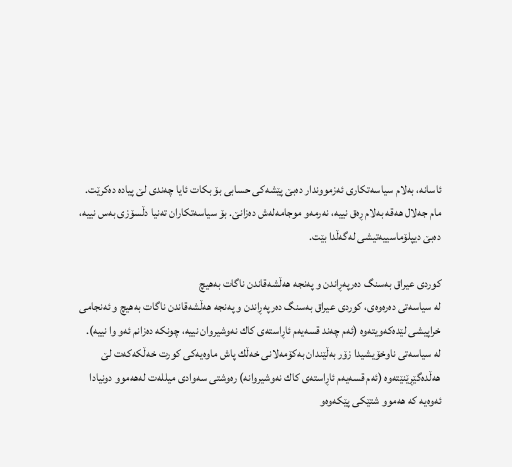ئاسانه‌، به‌لام سیاسه‌تكاری ئه‌زمووندار ده‌بێ پێشه‌كی حسابی بۆ بكات ئایا چه‌ندی لێ پیاده‌ ده‌كرێت. مام جه‌لال هه‌قه‌ به‌لام ڕه‌ق نییه‌، نه‌رمه‌و موجامه‌له‌ش ده‌زانێ. بۆ سیاسه‌تكاران ته‌نیا دڵسۆزی به‌س نییه‌، ده‌بێ دیپلۆماسییه‌تیشی له‌گه‌ڵدا بێت.

كوردی عیراق به‌سنگ ده‌رپه‌ڕاندن و په‌نجه‌ هه‌ڵشه‌قاندن ناگات به‌هیچ
له‌ سیاسه‌تی ده‌ره‌وه‌ی، كوردی عیراق به‌سنگ ده‌رپه‌ڕاندن و په‌نجه‌ هه‌ڵشه‌قاندن ناگات به‌هیچ و ئه‌نجامی خراپیشی لێده‌كه‌ویته‌وه‌ (ئه‌م چه‌ند قسه‌یه‌م ئاڕاسته‌ی كاك نه‌وشیروان نییه‌، چونكه‌ ده‌زانم ئه‌و وا نییه‌). له ‌سیاسه‌تی ناوخۆیشیدا زۆر به‌ڵێندان به‌كۆمه‌لانی خه‌ڵك پاش ماوه‌یه‌كی كورت خه‌ڵكه‌كه‌ت لێ هه‌ڵده‌گێڕێنێته‌وه‌ (ئه‌م قسه‌یه‌م ئاڕاسته‌ی كاك نه‌وشیروانه‌) ره‌وشتی سه‌وادی میلله‌ت له‌هه‌موو دونیادا ئه‌وه‌یه‌ كه ‌هه‌موو شتێكی پێكه‌وه‌و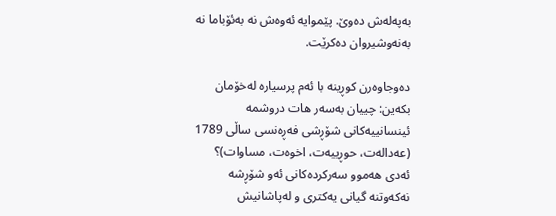به‌په‌له‌ش ده‌وێ. پێموایه‌ ئه‌وه‌ش نه‌ به‌ئۆباما نه‌ به‌نه‌وشیروان ده‌كرێت.

ده‌وجاوه‌رن كوڕینه‌ با ئه‌م پرسیاره‌ له‌خۆمان بكه‌ین: چییان به‌سه‌ر هات دروشمه‌ ئینسانییه‌كانی شۆڕشی فه‌ڕه‌نسی ساڵی 1789 (عه‌داله‌ت، حوڕییه‌ت، اخوه‌ت، مساوات)؟ ئه‌دی هه‌موو سه‌ركرده‌كانی ئه‌و شۆڕشه‌ نه‌كه‌وتنه‌ گیانی یه‌كتری و له‌پاشانیش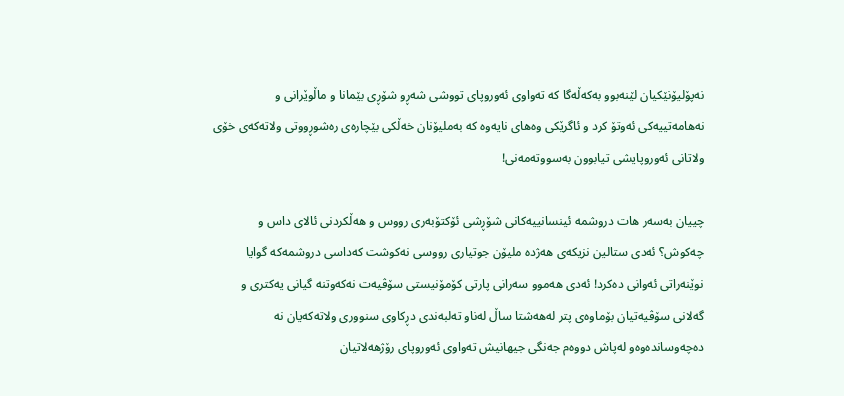نه‌پۆلیۆنێكیان لێنه‌بوو به‌كه‌ڵه‌گا كه‌ ته‌واوی ئه‌وروپای تووشی شه‌ڕو شۆڕی بێمانا و ماڵوێرانی و نه‌هامه‌تییه‌كی ئه‌وتۆ كرد و ئاگرێكی وه‌های نایه‌وه‌ كه ‌به‌ملیۆنان خه‌ڵكی بێچاره‌ی ره‌شوڕووتی ولاته‌كه‌ی خۆی ولاتانی ئه‌وروپایشی تیابوون به‌سووته‌مه‌نی!

چییان به‌سه‌ر هات دروشمه‌ ئینسانییه‌كانی شۆڕشی ئۆكتۆبه‌ری رووس و هه‌ڵكردنی ئالای داس و چه‌كوش؟ ئه‌دی ستالین نزیكه‌ی هه‌ژده‌ ملیۆن جوتیاری رووسی نه‌كوشت كه‌داسی دروشمه‌كه‌ گوایا نوێنه‌راتی ئه‌وانی ده‌كرد! ئه‌دی هه‌موو سه‌رانی پارتی كۆمۆنیستی سۆڤیه‌ت نه‌كه‌وتنه‌ گیانی یه‌كتری و گه‌لانی سۆڤیه‌تیان بۆماوه‌ی پتر له‌هه‌شتا ساڵ له‌ناو ته‌لبه‌ندی دڕكاوی سنووری ولاته‌كه‌یان نه‌ ده‌چه‌وسانده‌وه‌و له‌پاش دووه‌م جه‌نگی جیهانیش ته‌واوی ئه‌وروپای رۆژهه‌لاتیان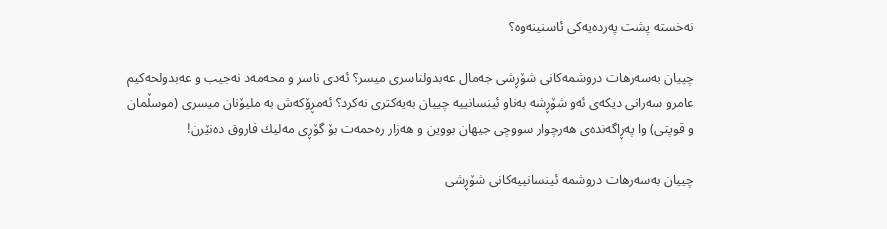نه‌خسته‌ پشت په‌رده‌یه‌كی ئاسنینه‌وه‌؟

چییان به‌سه‌رهات دروشمه‌كانی شۆڕشی جه‌مال عه‌بدولناسری میسر؟ ئه‌دی ناسر و محه‌مه‌د نه‌جیب و عه‌بدولحه‌كیم عامرو سه‌رانی دیكه‌ی ئه‌و شۆڕشه‌ به‌ناو ئینسانییه‌ چییان به‌یه‌كتری نه‌كرد؟ ئه‌مڕۆكه‌ش به‌ ملیۆنان میسری (موسڵمان و قوپتی) وا په‌ڕاگه‌نده‌ی هه‌رچوار سووچی جیهان بووین و هه‌زار ره‌حمه‌ت بۆ گۆڕی مه‌لیك فاروق ده‌نێرن!

چییان به‌سه‌رهات دروشمه‌ ئینسانییه‌كانی شۆڕشی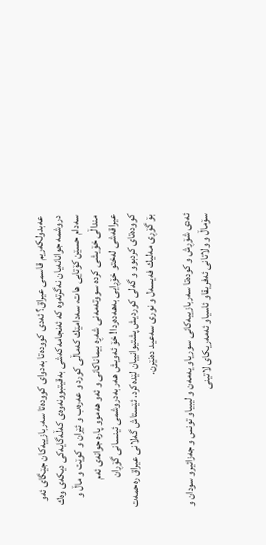عه‌بدولكه‌ریم قاسمی عیراق؟ ئه‌دی كووده‌تا به‌دوای كووده‌تا سه‌ربازییه‌كان جێگای ئه‌و دروشمه‌ جوانانه‌یان نه‌گرته‌وه‌ كه‌ ئه‌نجامه‌كه‌شی به‌قیتبوونه‌وه‌ی كه‌ڵه‌گایه‌كی دیكه‌ی وه‌ك سه‌دام حسێن كۆتایی هات، سه‌دامێك كه‌ماڵی كورد و عه‌ره‌ب و ئێران و كوێت و ماڵ و منداڵی خۆیشی كرده‌ سووته‌مه‌نی شه‌ڕه‌ بیماناكانی و ئه‌و هه‌موو پاره‌ جوانه‌ی ئه‌م عیراقه‌شی له‌ختو خۆڕایی به‌هه‌ده‌ردا! خۆ ئه‌ویش هه‌ر به‌دروشمی ئینسانی گۆڕان كووده‌تای كردبوو و گه‌لی كوردیش پشتیوانییان لێده‌كرد. ئێستاش گه‌لانی عیراق ره‌حمه‌ت بۆ گۆڕی مه‌لیك فه‌یسه‌ل و نوری سه‌عید ده‌نێرن.

ئه‌دی شۆڕش و كوده‌تا سه‌ربازییه‌كانی سوریاو یه‌مه‌ن و لیبیاو تونس و جه‌زائیرو سودان و سۆماڵ و ولاتانی ئه‌فریقاو ئاسیاو ئه‌مه‌ریكای لاتینی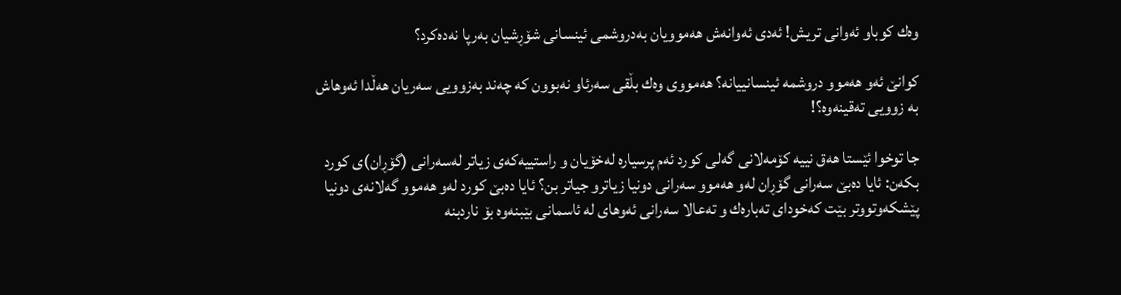وه‌ك كوباو ئه‌وانی تریش! ئه‌دی ئه‌وانه‌ش هه‌موویان به‌دروشمی ئینسانی شۆڕشیان به‌رپا نه‌ده‌كرد؟

كوانێ ئه‌و هه‌موو دروشمه‌ ئینسانییانه‌؟ هه‌مووی وه‌ك بڵقی سه‌رئاو نه‌بوون كه‌ چه‌ند به‌زوویی سه‌ریان هه‌ڵدا ئه‌وهاش به‌ زوویی ته‌قینه‌وه‌؟!

جا توخوا ئێستا هه‌ق نییه‌ كۆمه‌لانی گه‌لی كورد ئه‌م پرسیاره‌ له‌خۆیان و راستییه‌كه‌ی زیاتر له‌سه‌رانی (گۆڕان)ی كورد بكه‌ن: ئایا ده‌بێ سه‌رانی گۆڕان له‌و هه‌موو سه‌رانی دونیا زیاترو جیاتر بن؟ ئایا ده‌بێ كورد له‌و هه‌موو گه‌لانه‌ی دونیا پێشكه‌وتووتر بێت كه‌خودای ته‌باره‌ك و ته‌عالا سه‌رانی ئه‌وهای له‌ ئاسمانی بێبنه‌وه‌ بۆ ناردبنه‌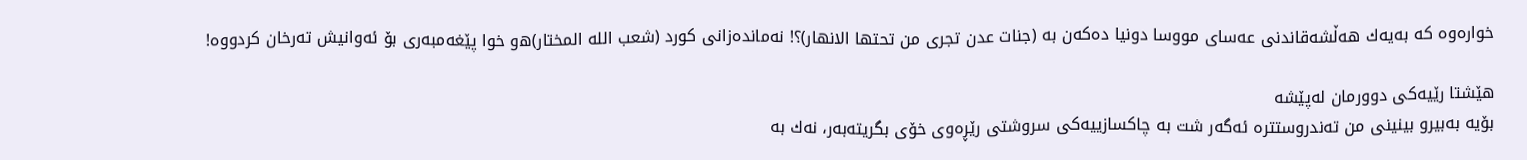خواره‌وه‌ كه‌ به‌یه‌ك هه‌ڵشه‌قاندنی عه‌سای مووسا دونیا ده‌كه‌ن به‌ (جنات عدن تجری من تحتها الانهار)؟! نه‌مانده‌زانی كورد (شعب الله المختار)ه‌و خوا پێغه‌مبه‌ری بۆ ئه‌وانیش ته‌رخان كردووه‌!

هێشتا رێیه‌كی دوورمان له‌پێشه‌
بۆیه‌ به‌بیرو بینینی من ته‌ندروستتره‌ ئه‌گه‌ر شت به‌ چاكسازییه‌كی سروشتی رێڕه‌وی خۆی بگریته‌به‌ر، نه‌ك به‌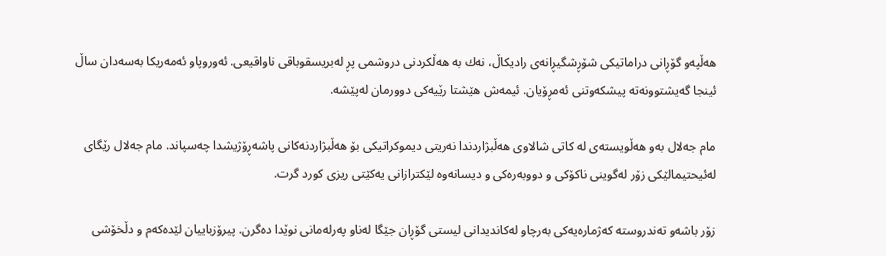هه‌ڵپه‌و گۆڕانی دراماتیكی شۆڕشگیڕانه‌ی رادیكاڵ، نه‌ك به‌ هه‌ڵكردنی دروشمی پڕ له‌بریسقوباقی ناواقیعی. ئه‌وروپاو ئه‌مه‌ریكا به‌سه‌دان ساڵ ئینجا گه‌یشتوونه‌ته‌ پیشكه‌وتنی ئه‌مڕۆیان. ئیمه‌ش هێشتا رێیه‌كی دوورمان له‌پێشه‌.

مام جه‌لال به‌و هه‌ڵویسته‌ی له‌ كاتی شالاوی هه‌ڵبژاردندا نه‌ریتی دیموكراتیكی بۆ هه‌ڵبژاردنه‌كانی پاشه‌ڕۆژیشدا چه‌سپاند. مام جه‌لال رێگای له‌ئیحتیمالێكی زۆر له‌گوینی ناكۆكی و دووبه‌ره‌كی و دیسانه‌وه‌ لێكترازانی یه‌كێتی ریزی كورد گرت.

زۆر باشه‌و ته‌ندروسته‌ كه‌ژماره‌یه‌كی به‌رچاو له‌كاندیدانی لیستی گۆڕان جێگا له‌ناو په‌رله‌مانی نوێدا ده‌گرن. پیرۆزباییان لێده‌كه‌م و دڵخۆشی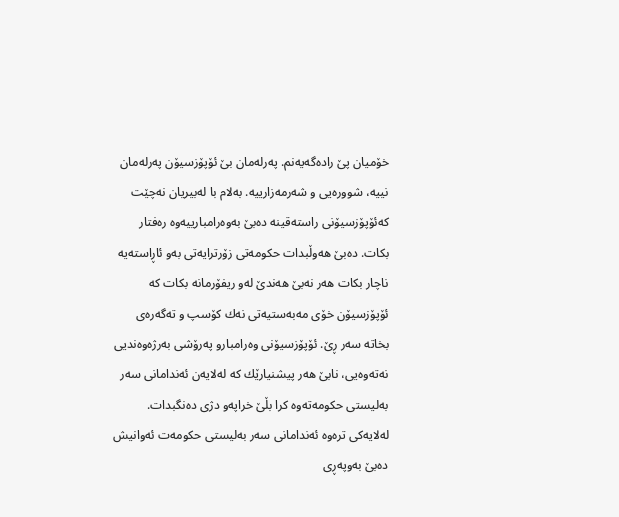خۆمیان پێ راده‌گه‌یه‌نم. په‌رله‌مان بێ ئۆپۆزسیۆن په‌رله‌مان نییه‌، شووره‌یی و شه‌رمه‌زارییه‌. به‌لام با له‌بیریان نه‌چێت كه‌ئۆپۆزسیۆنی راسته‌قینه‌ ده‌بێ به‌وه‌رامبارییه‌وه‌ ره‌فتار بكات. ده‌بێ هه‌وڵبدات حكومه‌تی زۆرترایه‌تی به‌و ئاڕاسته‌یه‌ ناچار بكات هه‌ر نه‌بێ هه‌ندێ له‌و ریفۆرمانه‌ بكات كه‌ ئۆپۆزسیۆن خۆی مه‌به‌ستیه‌تی نه‌ك كۆسپ و ته‌گه‌ره‌ی بخاته‌ سه‌ر ڕێ. ئۆپۆزسیۆنی وه‌رامبارو په‌رۆشی به‌رژه‌وه‌ندیی نه‌ته‌وه‌یی، نابێ هه‌ر پیشنیارێك كه‌ له‌لایه‌ن ئه‌ندامانی سه‌ر به‌لیستی حكومه‌ته‌وه‌ كرا بڵێ خراپه‌و دژی ده‌نگبدات. له‌لایه‌كی تره‌وه‌ ئه‌ندامانی سه‌ر به‌لیستی حكومه‌ت ئه‌وانیش ده‌بێ به‌وپه‌ڕی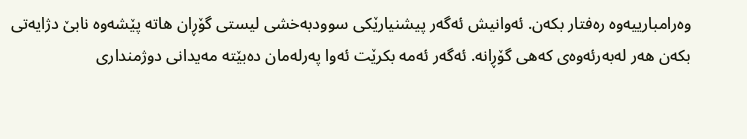وه‌رامبارییه‌وه‌ ره‌فتار بكه‌ن. ئه‌وانیش ئه‌گه‌ر پیشنیارێكی سوودبه‌خشی لیستی گۆڕان هاته‌ پێشه‌وه‌ نابێ دژایه‌تی بكه‌ن هه‌ر له‌به‌رئه‌وه‌ی كه‌هی گۆڕانه‌. ئه‌گه‌ر ئه‌مه‌ بكرێت ئه‌وا په‌رله‌مان ده‌بێته‌ مه‌یدانی دوژمنداری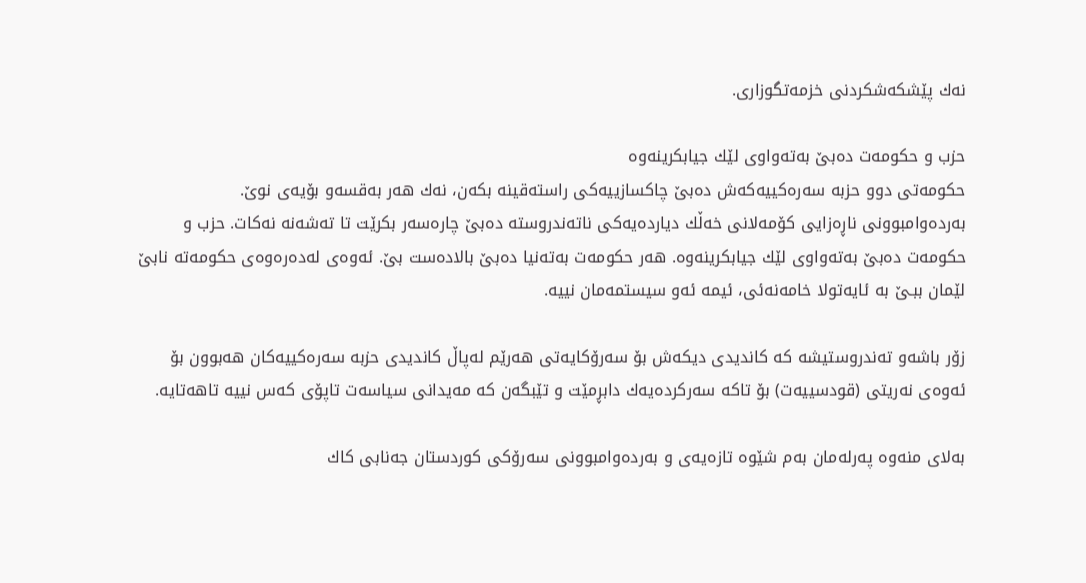نه‌ك پێشكه‌شكردنی خزمه‌تگوزاری.

حزب و حكومه‌ت ده‌بێ به‌ته‌واوی لێك جیابكرینه‌وه‌
حكومه‌تی دوو حزبه‌ سه‌ره‌كییه‌كه‌ش ده‌بێ چاكسازییه‌كی راسته‌قینه‌ بكه‌ن، نه‌ك هه‌ر به‌قسه‌و بۆیه‌ی نوێ. به‌رده‌وامبوونی ناڕه‌زایی كۆمه‌لانی خه‌ڵك دیارده‌یه‌كی ناته‌ندروسته‌ ده‌بێ چاره‌سه‌ر بكرێت تا ته‌شه‌نه‌ نه‌كات. حزب و حكومه‌ت ده‌بێ به‌ته‌واوی لێك جیابكرینه‌وه‌. هه‌ر حكومه‌ت به‌ته‌نیا ده‌بێ بالاده‌ست بێ. ئه‌وه‌ی له‌ده‌ره‌وه‌ی حكومه‌ته‌ نابێ لێمان ببـێ به‌ ئایه‌تولا خامه‌نه‌ئی، ئیمه‌ ئه‌و سیستمه‌مان نییه‌.

زۆر باشه‌و ته‌ندروستیشه‌ كه‌ كاندیدی دیكه‌ش بۆ سه‌رۆكایه‌تی هه‌رێم له‌پاڵ كاندیدی حزبه‌ سه‌ره‌كییه‌كان هه‌بوون بۆ ئه‌وه‌ی نه‌ریتی (قودسییه‌ت) بۆ تاكه‌ سه‌ركرده‌یه‌ك دابڕمێت و تێبگه‌ن كه‌ مه‌یدانی سیاسه‌ت تاپۆی كه‌س نییه‌ تاهه‌تایه‌.

به‌لای منه‌وه‌ په‌رله‌مان به‌م شێوه‌ تازه‌یه‌ی و به‌رده‌وامبوونی سه‌رۆكی كوردستان جه‌نابی كاك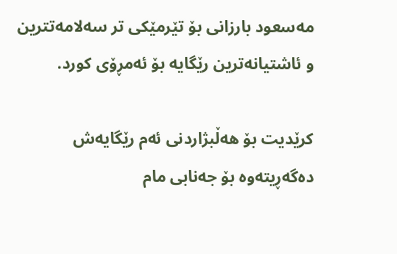مه‌سعود بارزانی بۆ تێرمێكی تر سه‌لامه‌تترین و ئاشتیانه‌ترین رێگایه‌ بۆ ئه‌مڕۆی كورد.

كرێدیت بۆ هه‌ڵبژاردنی ئه‌م رێگایه‌ش ده‌گه‌ڕیته‌وه‌ بۆ جه‌نابی مام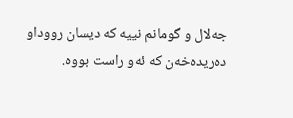جه‌لال و گومانم نییه‌ كه‌ دیسان رووداو ده‌ریده‌خه‌ن كه‌ ئه‌و راست بووه‌.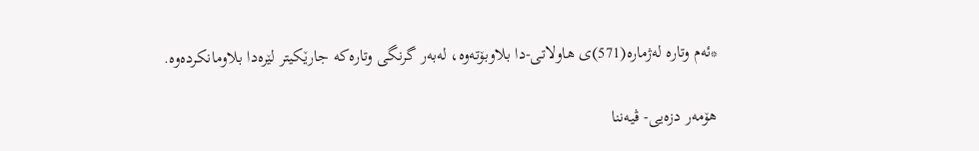*ئه‌م وتاره‌ له‌ژماره‌(571)ی هاولاتی-دا بلاوبۆته‌وه‌، له‌به‌ر گرنگی وتاره‌كه‌ جارێكیتر لێره‌دا بلاومانكرده‌وه‌.

هۆمه‌ر دزه‌یی- ڤیه‌ننا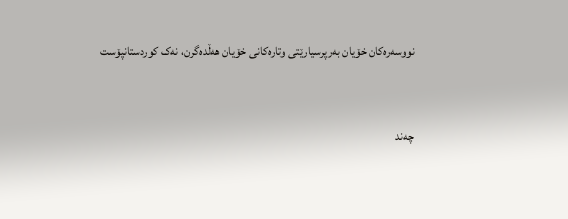نووسەرەکان خۆیان بەرپرسیارێتی وتارەکانی خۆیان هەڵدەگرن، نەک کوردستانپۆست


چەند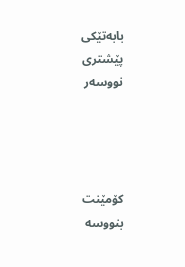بابەتێکی پێشتری نووسەر




کۆمێنت بنووسە